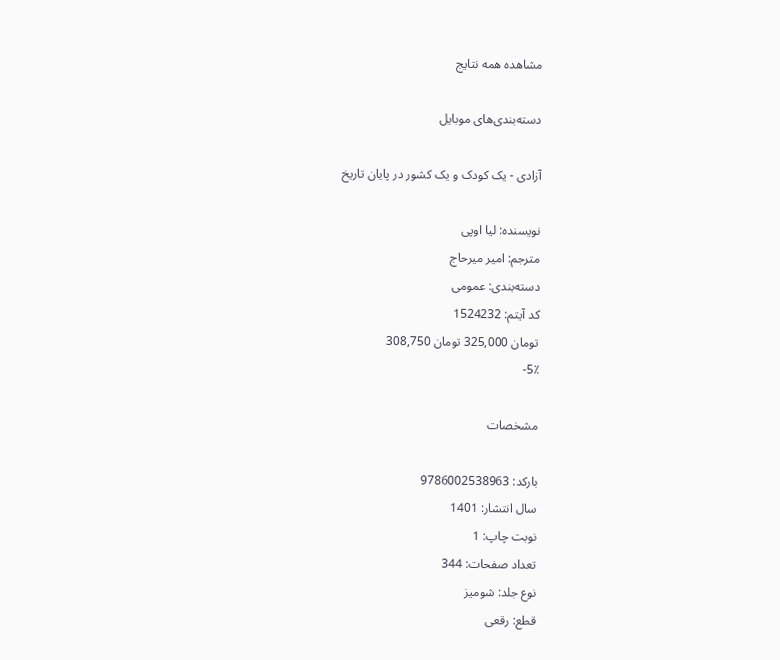مشاهده همه نتایج

دسته‌بندی‌های موبایل

آزادی - یک کودک و یک کشور در پایان تاریخ

نویسنده: لیا اوپی
مترجم: امیر میرحاج
دسته‌بندی: عمومی
کد آیتم: 1524232
تومان 325,000 تومان 308,750
5٪-

مشخصات

بارکد: 9786002538963
سال انتشار: 1401
نوبت چاپ: 1
تعداد صفحات: 344
نوع جلد: شومیز
قطع: رقعی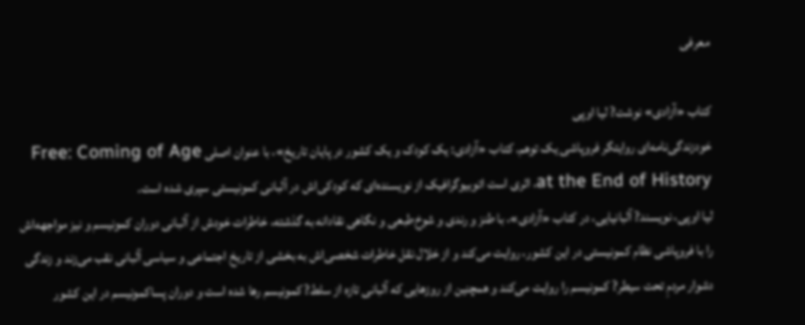معرفی

کتاب «آزادی» نوشت? لیا اوپی
خودزندگی‌نامه‌ای روایتگر فروپاشی یک توهم. کتاب «آزادی: یک کودک و یک کشور در پایان تاریخ»، با عنوان اصلی Free: Coming of Age at the End of History، اثری است اتوبیوگرافیک از نویسنده‌ای که کودکی‌اش در آلبانی کمونیستی سپری شده است.
لیا اوپی، نویسند? آلبانیایی، در کتاب «آزادی»، با طنز و رندی و شوخ‌طبعی و نگاهی نقادانه به گذشته، خاطرات خودش از آلبانی دوران کمونیسم و نیز مواجهه‌اش را با فروپاشی نظام کمونیستی در این کشور، روایت می‌کند و از خلال نقل خاطرات شخصی‌اش به بخشی از تاریخ اجتماعی و سیاسی آلبانی نقب می‌زند و زندگی دشوار مردمِ تحت سیطر? کمونیسم را روایت می‌کند و همچنین از روزهایی که آلبانی تازه از سلط? کمونیسم رها شده است و دوران پساکمونیسم در این کشور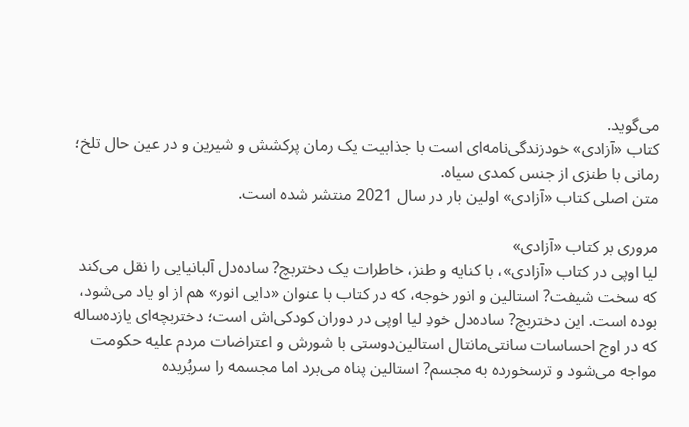می‌گوید.
کتاب «آزادی» خودزندگی‌نامه‌ای است با جذابیت یک رمان پرکشش و شیرین و در عین حال تلخ؛ رمانی با طنزی از جنس کمدی سیاه.
متن اصلی کتاب «آزادی» اولین بار در سال 2021 منتشر شده است.

مروری بر کتاب «آزادی»
لیا اوپی در کتاب «آزادی»، با کنایه و طنز، خاطرات یک دختربچ? ساده‌دل آلبانیایی را نقل می‌کند که سخت شیفت? استالین و انور خوجه، که در کتاب با عنوان «دایی انور» هم از او یاد می‌شود، بوده است. این دختربچ? ساده‌دل خودِ لیا اوپی در دوران کودکی‌اش است؛ دختربچه‌ای یازده‌ساله که در اوج احساسات سانتی‌مانتال استالین‌دوستی با شورش و اعتراضات مردم علیه حکومت مواجه می‌شود و ترسخورده به مجسم? استالین پناه می‌برد اما مجسمه را سربُریده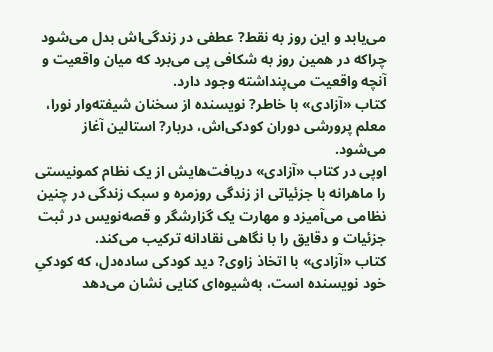می‌یابد و این روز به نقط? عطفی در زندگی‌اش بدل می‌شود چراکه در همین روز به شکافی پی می‌برد که میان واقعیت و آنچه واقعیت می‌پنداشته وجود دارد.
کتاب «آزادی» با خاطر? نویسنده از سخنان شیفته‌وار نورا، معلم پرورشی دوران کودکی‌اش، دربار? استالین آغاز می‌شود.
اوپی در کتاب «آزادی» دریافت‌هایش از یک نظام کمونیستی را ماهرانه با جزئیاتی از زندگی روزمره و سبک زندگی در چنین نظامی می‌آمیزد و مهارت یک گزارشگر و قصه‌نویس در ثبت جزئیات و دقایق را با نگاهی نقادانه ترکیب می‌کند.
کتاب «آزادی» با اتخاذ زاوی? دید کودکی ساده‌دل، که کودکیِ خود نویسنده است، به‌شیوه‌ای کنایی نشان می‌دهد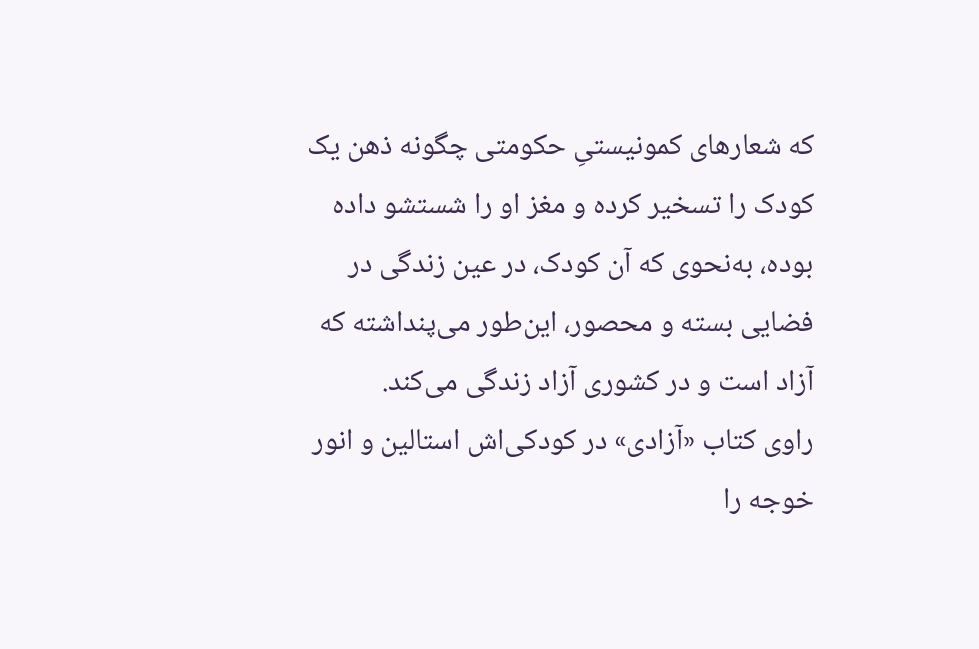که شعارهای کمونیستیِ حکومتی چگونه ذهن یک کودک را تسخیر کرده و مغز او را شستشو داده بوده، به‌نحوی که آن کودک، در عین زندگی در فضایی بسته و محصور، این‌طور می‌پنداشته که آزاد است و در کشوری آزاد زندگی می‌کند.
راوی کتاب «آزادی» در کودکی‌اش استالین و انور خوجه را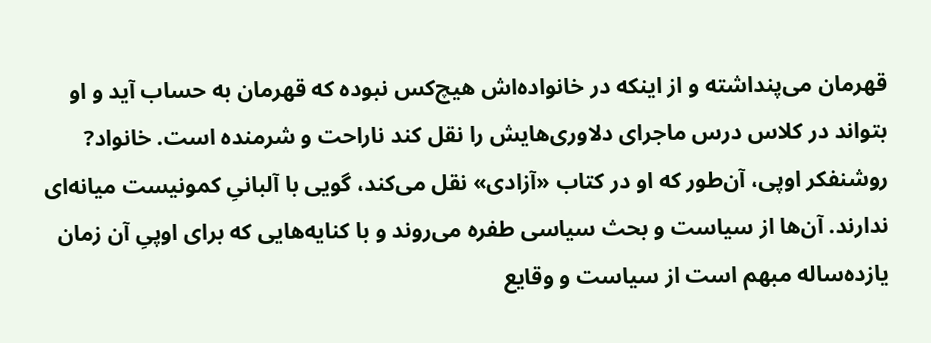قهرمان می‌پنداشته و از اینکه در خانواده‌اش هیچ‌کس نبوده که قهرمان به حساب آید و او بتواند در کلاس درس ماجرای دلاوری‌هایش را نقل کند ناراحت و شرمنده است. خانواد? روشنفکر اوپی، آن‌طور که او در کتاب «آزادی» نقل می‌کند، گویی با آلبانیِ کمونیست میانه‌ای ندارند. آن‌ها از سیاست و بحث سیاسی طفره می‌روند و با کنایه‌هایی که برای اوپیِ آن زمان یازده‌ساله مبهم است از سیاست و وقایع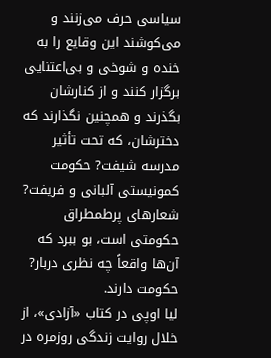سیاسی حرف می‌زنند و می‌کوشند این وقایع را به خنده و شوخی و بی‌اعتنایی برگزار کنند و از کنارشان بگذرند و همچنین نگذارند که دخترشان، که تحت تأثیر مدرسه شیفت? حکومت کمونیستی آلبانی و فریفت? شعارهای پرطمطراق حکومتی است، بو ببرد که آن‌ها واقعاً چه نظری دربار? حکومت دارند.
لیا اوپی در کتاب «آزادی»، از خلال روایت زندگی روزمره در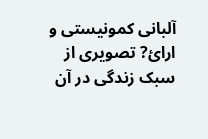آلبانی کمونیستی و ارائ? تصویری از سبک زندگی در آن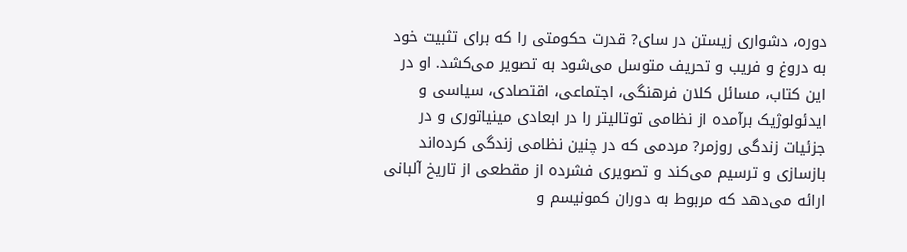دوره، دشواری زیستن در سای? قدرت حکومتی را که برای تثبیت خود به دروغ و فریب و تحریف متوسل می‌شود به تصویر می‌کشد. او در این کتاب، مسائل کلان فرهنگی، اجتماعی، اقتصادی، سیاسی و ایدئولوژیک برآمده از نظامی توتالیتر را در ابعادی مینیاتوری و در جزئیات زندگی روزمر? مردمی که در چنین نظامی زندگی کرده‌اند بازسازی و ترسیم می‌کند و تصویری فشرده از مقطعی از تاریخ آلبانی ارائه می‌دهد که مربوط به دوران کمونیسم و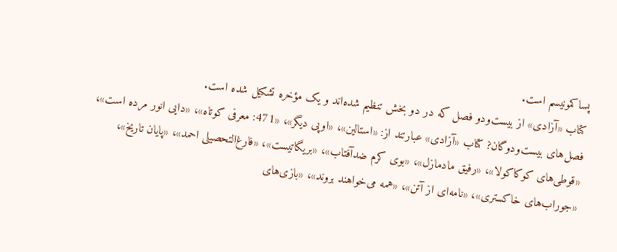پساکمونیسم است.
کتاب «آزادی» از بیست‌ودو فصل که در دو بخش تنظیم شده‌اند و یک مؤخره تشکیل شده است.
فصل‌های بیست‌ودوگان? کتاب «آزادی» عبارتند از: «استالین»، «اوپی دیگر»، «471: معرفی کوتاه»، «دایی انور مرده است»، «قوطی‌های کوکاکولا»، «رفیق مادمازل»، «بوی کرم ضدآفتاب»، «بریگاتیست»، «فارغ‌التحصیلی احمد»، «پایان تاریخ»، «جوراب‌های خاکستری»، «نامه‌ای از آتن»، «همه می‌خواهند بروند»، «بازی‌های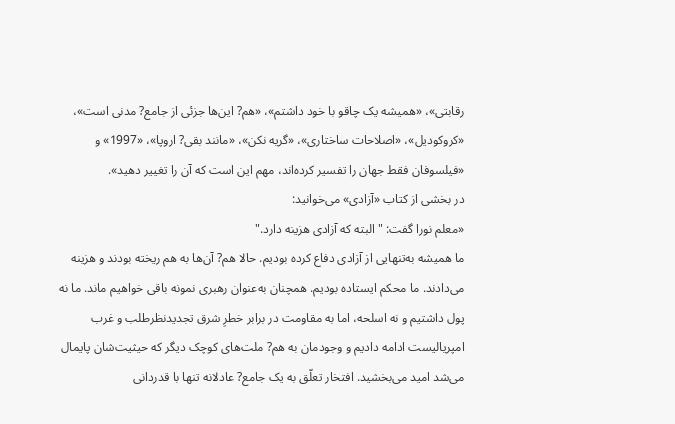رقابتی»، «همیشه یک چاقو با خود داشتم»، «هم? این‌ها جزئی از جامع? مدنی است»، «کروکودیل»، «اصلاحات ساختاری»، «گریه نکن»، «مانند بقی? اروپا»، «1997» و «فیلسوفان فقط جهان را تفسیر کرده‌اند، مهم این است که آن را تغییر دهید».
در بخشی از کتاب «آزادی» می‌خوانید:
«معلم نورا گفت: "البته که آزادی هزینه دارد."
ما همیشه به‌تنهایی از آزادی دفاع کرده بودیم. حالا هم? آن‌ها به هم ریخته بودند و هزینه می‌دادند. ما محکم ایستاده بودیم. همچنان به‌عنوان رهبری نمونه باقی خواهیم ماند. ما نه پول داشتیم و نه اسلحه، اما به مقاومت در برابر خطرِ شرق تجدیدنظرطلب و غرب امپریالیست ادامه دادیم و وجودمان به هم? ملت‌های کوچک دیگر که حیثیت‌شان پایمال می‌شد امید می‌بخشید. افتخار تعلّق به یک جامع? عادلانه تنها با قدردانی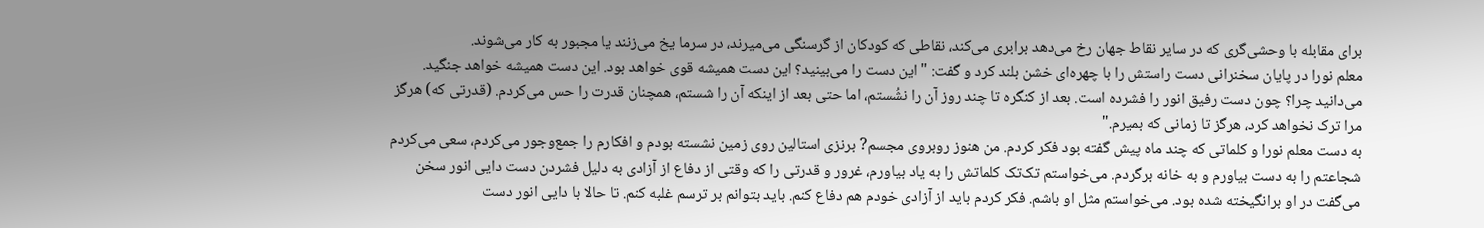برای مقابله با وحشی‌گری که در سایر نقاط جهان رخ می‌دهد برابری می‌کند، نقاطی که کودکان از گرسنگی می‌میرند، در سرما یخ می‌زنند یا مجبور به کار می‌شوند.
معلم نورا در پایان سخنرانی دست راستش را با چهره‌ای خشن بلند کرد و گفت: "این دست را می‌بینید؟ این دست همیشه قوی خواهد بود. این دست همیشه خواهد جنگید. می‌دانید چرا؟ چون دست رفیق انور را فشرده است. بعد از کنگره تا چند روز آن را نشُستم، اما حتی بعد از اینکه آن را شستم، همچنان قدرت را حس می‌کردم. (قدرتی که) هرگز مرا ترک نخواهد کرد، هرگز تا زمانی که بمیرم."
به دست معلم نورا و کلماتی که چند ماه پیش گفته بود فکر کردم. من هنوز روبروی مجسم? برنزی استالین روی زمین نشسته بودم و افکارم را جمع‌وجور می‌کردم، سعی می‌کردم شجاعتم را به دست بیاورم و به خانه برگردم. می‌خواستم تک‌تک کلماتش را به یاد بیاورم، غرور و قدرتی را که وقتی از دفاع از آزادی به دلیل فشردن دست دایی انور سخن می‌گفت در او برانگیخته شده بود. می‌خواستم مثل او باشم. فکر کردم باید از آزادی خودم هم دفاع کنم. باید بتوانم بر ترسم غلبه کنم. تا حالا با دایی انور دست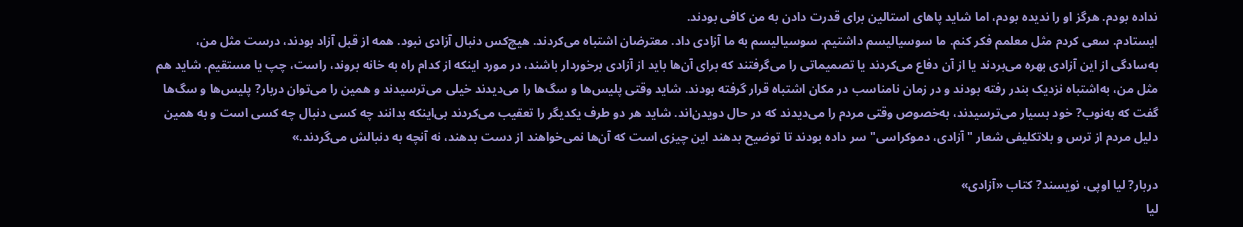نداده بودم. هرگز او را ندیده بودم، اما شاید پاهای استالین برای قدرت دادن به من کافی بودند.
ایستادم. سعی کردم مثل معلمم فکر کنم. ما سوسیالیسم داشتیم. سوسیالیسم به ما آزادی داد. معترضان اشتباه می‌کردند. هیچ‌کس دنبال آزادی نبود. همه از قبل آزاد بودند، درست مثل من، به‌سادگی از این آزادی بهره می‌بردند یا از آن دفاع می‌کردند یا تصمیماتی را می‌گرفتند که برای آن‌ها باید از آزادی برخوردار باشند، در مورد اینکه از کدام راه به خانه بروند، راست، چپ یا مستقیم. شاید هم مثل من، به‌اشتباه نزدیک بندر رفته بودند و در زمان نامناسب در مکان اشتباه قرار گرفته بودند. شاید وقتی پلیس‌ها و سگ‌ها را می‌دیدند خیلی می‌ترسیدند و همین را می‌توان دربار? پلیس‌ها و سگ‌ها گفت که به‌نوب? خود بسیار می‌ترسیدند، به‌خصوص وقتی مردم را می‌دیدند که در حال دویدن‌اند. شاید هر دو طرف یکدیگر را تعقیب می‌کردند بی‌اینکه بدانند چه کسی دنبال چه کسی است و به همین دلیل مردم از ترس و بلاتکلیفی شعار "آزادی، دموکراسی" سر داده بودند تا توضیح بدهند این چیزی است که آن‌ها نمی‌خواهند از دست بدهند، نه آنچه به دنبالش می‌گردند.»

دربار? لیا اوپی، نویسند? کتاب «آزادی»
لیا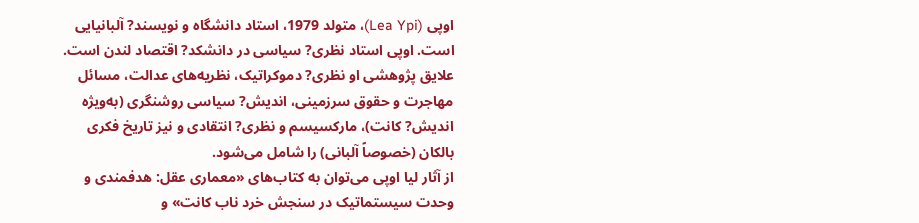اوپی (Lea Ypi)، متولد 1979، استاد دانشگاه و نویسند? آلبانیایی است. اوپی استاد نظری? سیاسی در دانشکد? اقتصاد لندن است. علایق پژوهشی او نظری? دموکراتیک، نظریه‌های عدالت، مسائل مهاجرت و حقوق سرزمینی، اندیش? سیاسی روشنگری (به‌ویژه اندیش? کانت)، مارکسیسم و نظری? انتقادی و نیز تاریخ فکری بالکان (خصوصاً آلبانی) را شامل می‌شود.
از آثار لیا اوپی می‌توان به کتاب‌های «معماری عقل: هدفمندی و وحدت سیستماتیک در سنجش خرد ناب کانت» و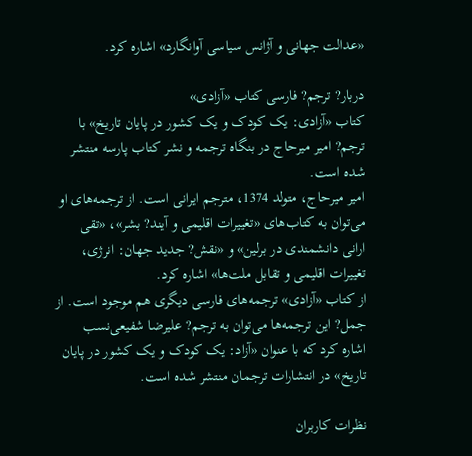«عدالت جهانی و آژانس سیاسی آوانگارد» اشاره کرد.

دربار? ترجم? فارسی کتاب «آزادی»
کتاب «آزادی: یک کودک و یک کشور در پایان تاریخ» با ترجم? امیر میرحاج در بنگاه ترجمه و نشر کتاب پارسه منتشر شده است.
امیر میرحاج، متولد 1374، مترجم ایرانی است. از ترجمه‌های او می‌توان به کتاب‌های «تغییرات اقلیمی و آیند? بشر»، «تقی ارانی دانشمندی در برلین» و «نقش? جدید جهان: انرژی، تغییرات اقلیمی و تقابل ملت‌ها» اشاره کرد.
از کتاب «آزادی» ترجمه‌های فارسی دیگری هم موجود است. از جمل? این ترجمه‌ها می‌توان به ترجم? علیرضا شفیعی‌نسب اشاره کرد که با عنوان «آزاد: یک کودک و یک کشور در پایان تاریخ» در انتشارات ترجمان منتشر شده است.

نظرات کاربران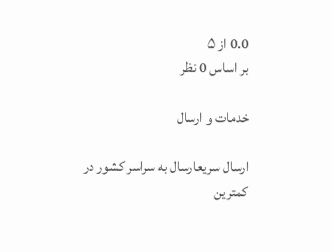0.0 از ۵
بر اساس 0 نظر

خدمات و ارسال

ارسال سریعارسال به سراسر کشور در کمترین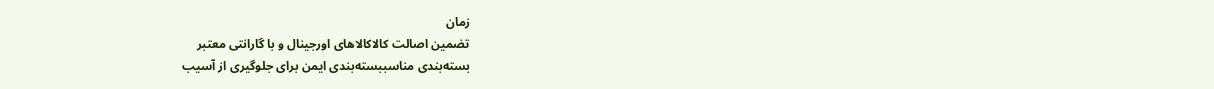زمان
تضمین اصالت کالاکالاهای اورجینال و با گارانتی معتبر
بسته‌بندی مناسببسته‌بندی ایمن برای جلوگیری از آسیب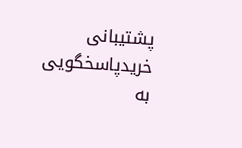پشتیبانی خریدپاسخگویی به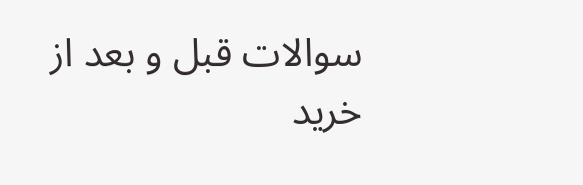سوالات قبل و بعد از خرید